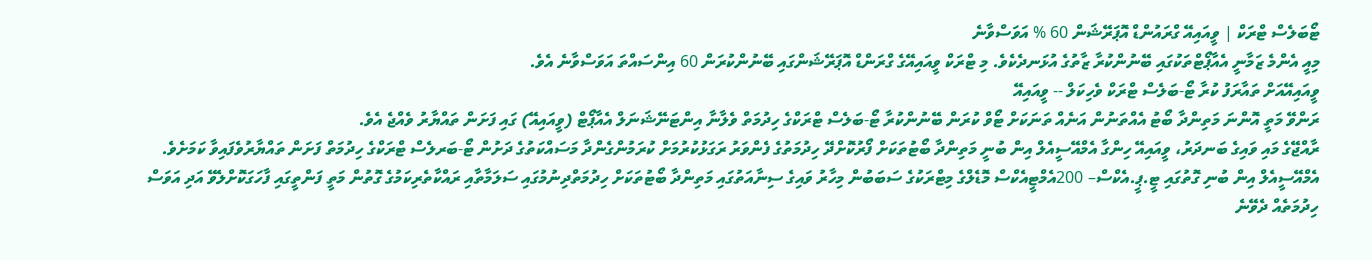ޓޯބަލެސް ޓްރަކް | ވީއައިއޭ ގްރައުންޑް އޮޕަރޭޝަން 60 % އަވަސްވާނެ
މިއީ އެންމެ ޒަމާނީ އެއާޕޯޓްތަކުގައި ބޭނުންކުރާ ޒާތުގެ އުޅަނދެކެވެ. މި ޓްރަކް ވީއައިއޭގެ ގްރަންޑް އޮޕަރޭޝަންގައި ބޭނުންކުރަން 60 އިންސައްތަ އަވަސްވާނެ އެވެ.
ވީއައިއޭއަށް ތައާރަފު ކުރާ ޓޯ-ބަލެސް ޓްރަކް ވެހިކަލް -- ވީއައިއޭ
ރަންވޭ މަތީ އޮންނަ މަތިންދާ ބޯޓު އެއްތަނުން އަނެއް ތަނަކަށް ޓޯވް ކުރަން ބޭނުންކުރާ ޓޯ-ބަލެސް ޓްރަކްގެ ހިދުމަތް ވެލާނާ އިންޓަނޭޝަނަލް އެއާޕޯޓް (ވީއައިއޭ) ގައި ފަށަން ތައްޔާރު ވެއްޖެ އެވެ.
ރާއްޖޭގެ މައި ވައިގެ ބަނދަރު، ވީއައިއޭ ހިންގާ އެމްއޭސީއެލް އިން ބުނީ މަތިންދާ ބޯޓުތަކަށް ފޯރުކޮށްދޭ ހިދުމަތުގެ ފެންވަރު ރަގަޅުކުރުމަށް ކުރަމުންގެންދާ މަސައްކަތުގެ ދަށުން ޓޯ-ބަރލެސް ޓްރަކްގެ ހިދުމަތް ފަށަން ތައްޔާރުވެފައިވާ ކަމަށެވެ.
އެމްއޭސީއެލް އިން ބުނި ގޮތުގައި ޓީ.ޕީ.އެކްސް– 200އެމްޓީއެކްސް މޮޑެލްގެ މިޓްރަކުގެ ސަބަބުން މިހާރު ވައިގެ ސިނާއަތުގައި މަތިންދާ ބޯޓުތަކަށް ހިދުމަތްދިނުމުގައި ސަލަމާތާއި ރައްކާތެރިކަމުގެ ގޮތުން މަތީ ފަންތީގައި ފާހަގަކޮށްލެވޭ އަދި އަވަސް ހިދުމަތެއް ދެވޭނެ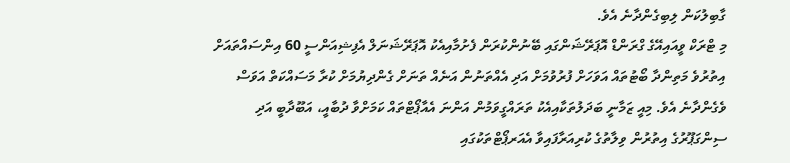ގާބިލުކަން ލިބިގެންދާނެ އެވެ.
މި ޓްރަކް ވީއައިއޭގެ ގްރަންޑް އޮޕަރޭޝަންގައި ބޭނުންކުރަން ފެށުމާއިއެކު އޮޕަރޭޝަނަލް އެފިޝިއަންސީ 60 އިންސައްތައަށް އިތުރުވެ މަތިންދާ ބޯޓުތައް އަވަހަށް ފުރުވުމަށް އަދި އެއްތަނުން އަނެއް ތަނަށް ގެންދިޔުމަށް ކުރާ މަސައްކަތް އަވަސް ވެގެންދާނެ އެވެ. މިއީ ޒަމާނީ ބަދަލުތަކާއިއެކު ތަރައްގީވަމުން އަންނަ އެއާޕޯޓްތައް ކަމަށްވާ ދުބާއީ، އަބޫދާބީ އަދި ސިންގަޕޫރުގެ އިތުރުން ވިލާތުގެ ކުރިއަރާފައިވާ އެއަރޕޯޓްތަކުގައި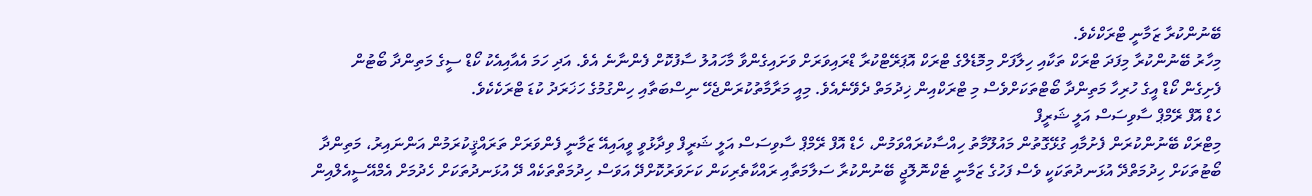ބޭނުންކުރާ ޒަމާނީ ޓްރަކްކެވެ.
މިހާރު ބޭނުންކުރާ މިފަދަ ޓްރަކް ތަކާއި ހިލާފަށް މިމޮޑެލްގެ ޓްރަކް އޮޕަރޭޓްކުރާ ޑްރައިވަރަށް ވަށައިގެންވާ މާހައުލު ސާފުކޮށް ފެންނާނެ އެވެ. އަދި ހަމަ އެއާއިއެކު ކޯޑް ސީގެ މަތިންދާ ބޯޓުން ފެށިގެން ކޯޑް އީގެ ހުރިހާ މަތިންދާ ބޯޓްތަކަށްވެސް މި ޓްރަކްއިން ޚިދުމަތް ދެވޭނެއެވެ. މިއީ މަރާމާތުކުރަންޖެހޭ ނިސްބަތާއި ހިންގުމުގެ ހަޚަރަދު ކުޑަ ޓްރަކެކެވެ.
ހެޑް އޮފް ރޭމްޕް ސާވިސަސް އަލީ ޝަރީފް
މިޓްރަކް ބޭނުންކުރަން ފެށުމާއި ގުޅޭގޮތުން މައުލޫމާތު ހިއްސާކުރައްވަމުން، ހެޑް އޮފް ރޭމްޕް ސާވިސަސް އަލީ ޝަރީފް ވިދާޅުވީ ވީއައިއޭ ޒަމާނީ ފެންވަރަށް ތަރައްޤީކުރަމުން އަންނައިރު، މަތިންދާ ބޯޓުތަކަށް ހިދުމަތްދޭ އުޅަނދުތަކަކީ ވެސް ފަހުގެ ޒަމާނީ ޓެކްނޮލޮޖީ ބޭނުންކުރާ ސަލާމަތާއި ރައްކާތެރިކަން ކަށަވަރުކޮށްދޭ އަވަސް ހިދުމަތްތަކެއް ދޭ އުޅަނދުތަކަށް ހެދުމަށް އެމްއޭސީއެލްއިން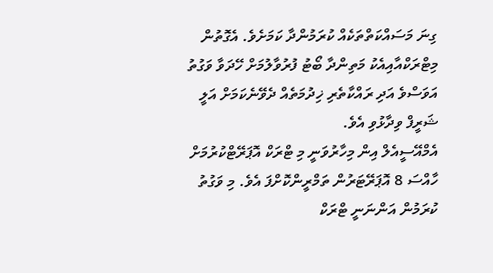ގިނަ މަސައްކަތްތަކެއް ކުރަމުންދާ ކަމަށެވެ. އެގޮތުން މިޓްރަކްއާއިއެކު މަތިންދާ ބޯޓު ފުރުވާލުމަށް ހޭދަވާ ވަގުތު އަވަސްވެ އަދި ރައްކާތެރި ޚިދުމަތެއް ދެވޭނެކަމަށް އަލީ ޝަރީފް ވިދާޅުވި އެވެ.
އެމްއޭސީއެލް އިން މިހާރުވަނީ މި ޓްރަކް އޮޕަރޭޓްކުރުމަށް ހާއްސަ 8 އޮޕަރޭޓަރުން ތަމްރީންކޮށްފަ އެވެ. މި ވަގުތު ކުރަމުން އަންނަނީ ޓްރަކް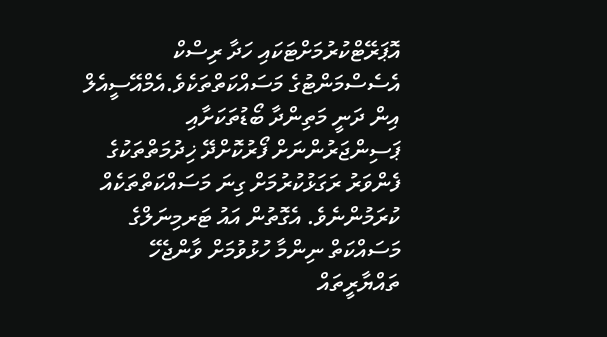އޮޕަރޭޓްކުރުމަށްޓަކައި ހަދާ ރިސްކް އެސެސްމަންޓުގެ މަސައްކަތްތަކެވެ.އެމްއޭސީއެލް އިން ދަނީ މަތިންދާ ބޯޑުތަކަށާއި ޕަސިންޖަރުންނަށް ފޯރުކޮށްދޭ ޚިދުމަތްތަކުގެ ފެންވަރު ރަގަޅުކުރުމަށް ގިނަ މަސައްކަތްތަކެއް ކުރަމުންނެވެ. އެގޮތުން އައު ޓަރމިނަލްގެ މަސައްކަތް ނިންމާ ހުޅުވުމަށް ވާންޖެހޭ ތައްޔާރީތައް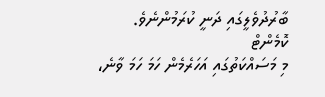ބާރުދުވެލީގައި ދަނީ ކުރަމުންނެވެ.
ކޮމެންޓް
މި މަސައްކަތުގައި އަހަރެމެން ހަމަ ހަމަ ވާނެ،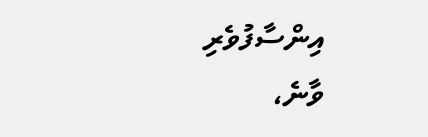އިންސާފުވެރި ވާނެ،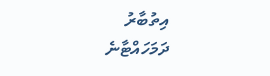އިތުބާރު ދަމަހައްޓާނެ